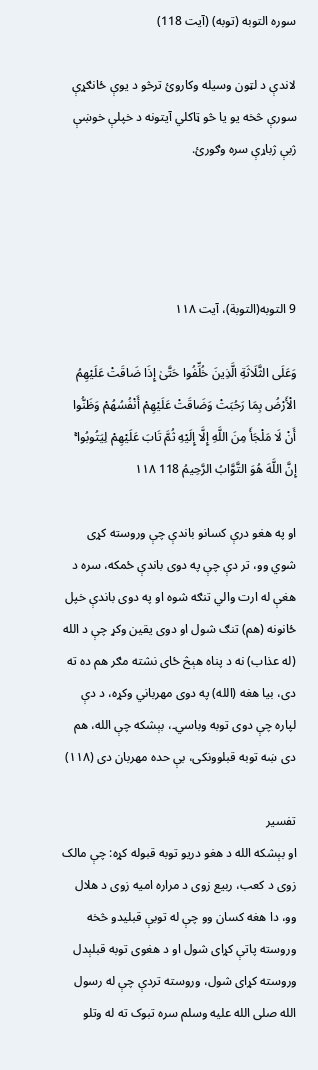سوره التوبه (توبه) (آیت 118)

لاندې د لټون وسیله وکاروئ ترڅو د یوې ځانګړې سورې څخه یو یا څو ټاکلي آیتونه د خپلې خوښې ژبې ژباړې سره وګورئ.




9 التوبه(التوبة)، آیت ۱۱۸

وَعَلَى الثَّلَاثَةِ الَّذِينَ خُلِّفُوا حَتَّىٰ إِذَا ضَاقَتْ عَلَيْهِمُ الْأَرْضُ بِمَا رَحُبَتْ وَضَاقَتْ عَلَيْهِمْ أَنْفُسُهُمْ وَظَنُّوا أَنْ لَا مَلْجَأَ مِنَ اللَّهِ إِلَّا إِلَيْهِ ثُمَّ تَابَ عَلَيْهِمْ لِيَتُوبُوا ۚ إِنَّ اللَّهَ هُوَ التَّوَّابُ الرَّحِيمُ 118 ١١٨

او په هغو درې كسانو باندې چې وروسته كړى شوي وو، تر دې چې په دوى باندې ځمكه، سره د هغې له ارت والي تنګه شوه او په دوى باندې خپل ځانونه (هم) تنګ شول او دوى یقین وكړ چې د الله (له عذاب) نه د پناه هېڅ ځاى نشته مګر هم ده ته دى، بیا هغه (الله) په دوى مهرباني وكړه، د دې لپاره چې دوى توبه وباسي۔، بېشكه چې الله، هم دى ښه توبه قبلوونكى، بې حده مهربان دى (۱۱۸)

تفسیر
او بېشکه الله د هغو دريو توبه قبوله کړه: چې مالک زوی د کعب، ربيع زوی د مراره اميه زوی د هلال وو، دا هغه کسان وو چې له توبې قبلیدو څخه وروسته پاتې کړای شول او د هغوی توبه قبلېدل وروسته کړای شول، وروسته تردې چې له رسول الله صلی الله عليه وسلم سره تبوک ته له وتلو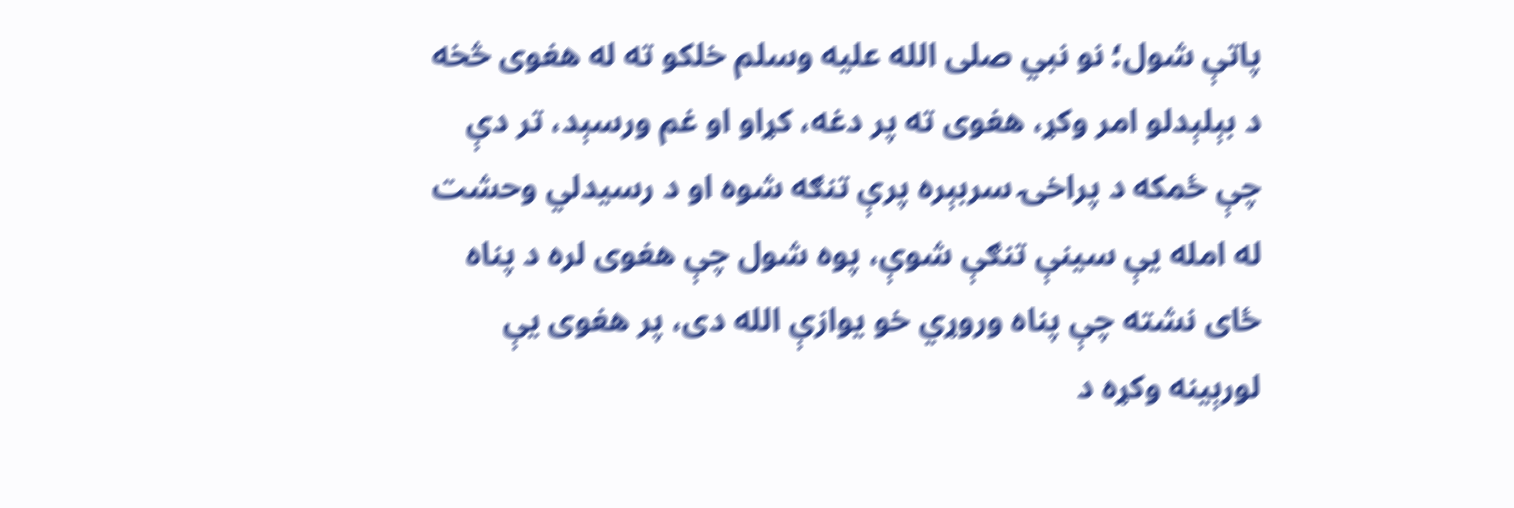پاتې شول؛ نو نبي صلی الله عليه وسلم خلکو ته له هغوی څخه د بېلېدلو امر وکړ، هغوی ته پر دغه، کړاو او غم ورسېد، تر دې چې ځمکه د پراخۍ سربېره پرې تنګه شوه او د رسيدلي وحشت له امله يې سينې تنګې شوې، پوه شول چې هغوی لره د پناه ځای نشته چې پناه وروړي خو يوازې الله دی، پر هغوی يې لورېينه وکړه د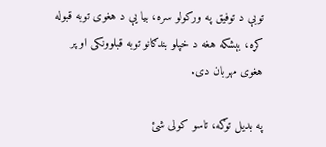توبې د توفيق په ورکولو سره، بيا يې د هغوی توبه قبوله کړه، بېشکه هغه د خپلو بندګانو توبه قبلوونکی او پر هغوی مهربان دی.

په بدیل توګه، تاسو کولی شئ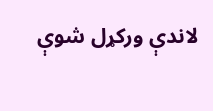لاندې ورکړل شوې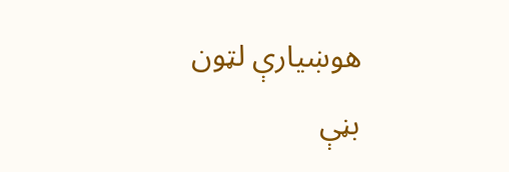هوښیارې لټون بڼې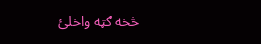څخه ګټه واخلئ